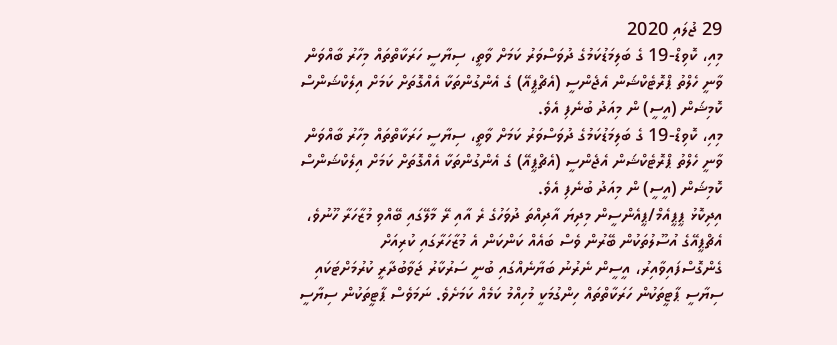29 ޖުލައި 2020
މިއި، ކޮވިޑް-19 ގެ ބަލިމަޑުކަމުގެ ދުވަސްވަރު ކަމަށް ވާތީ، ސިޔާސީ ހަރަކާތްތައް މިހާރު ބާއްވަން ވާނީ ހެލްތު ޕްރޮޓެކްޝަން އެޖެންސީ (އެޗްޕީއޭ) ގެ އެންގުންތަކާ އެއްގޮތަށް ކަމަށް އިލެކްޝަންސް ކޮމިޝަން (އީސީ) ން މިއަދު ބުނެފި އެވެ.
މިއި، ކޮވިޑް-19 ގެ ބަލިމަޑުކަމުގެ ދުވަސްވަރު ކަމަށް ވާތީ، ސިޔާސީ ހަރަކާތްތައް މިހާރު ބާއްވަން ވާނީ ހެލްތު ޕްރޮޓެކްޝަން އެޖެންސީ (އެޗްޕީއޭ) ގެ އެންގުންތަކާ އެއްގޮތަށް ކަމަށް އިލެކްޝަންސް ކޮމިޝަން (އީސީ) ން މިއަދު ބުނެފި އެވެ.
އިދިކޮޅު ޕީޕީއެމް/ޕީއެންސީން މިދިޔަ އާދިއްތަ ދުވަހުގެ ރެ އާއި ރޭ މާލޭގައި ބޭއްވި މުޒާހަރާ ހޫނުވެ، އެޗްޕީއޭގެ އުސޫލުތަކުން ބޭރުން ވެސް ބައެއް ކަންކަން އެ މުޒާހަރާގައި ކުރިއަށް ގެންގޮސްފައިވާއިރު، އީސީން ނެރުނު ބަޔާނެއްގައި ބުނީ ސަރުކާރު ޖަވާބުދާރީ ކުރުމަށްޓަކައި ސިޔާސީ ޕާޓީތަކުން ހަރަކާތްތައް ހިންގުމަކީ މުހިއްމު ކަމެއް ކަމަށެވެ. ނަމަވެސް ޕާޓީތަކުން ސިޔާސީ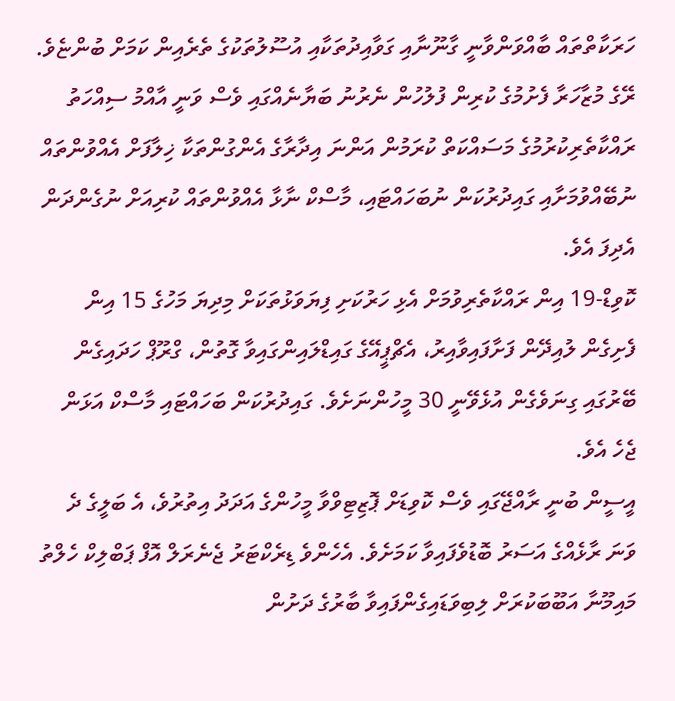ހަރަކާތްތައް ބާއްވަންވާނީ ގާނޫނާއި ގަވާއިދުތަކާއި އުސޫލުތަކުގެ ތެރެއިން ކަމަށް ބުންޏެވެ.
ރޭގެ މުޒާހަރާ ފެށުމުގެ ކުރިން ފުލުހުން ނެރުނު ބަޔާނެއްގައި ވެސް ވަނީ އާއްމު ސިއްހަތު ރައްކާތެރިކުރުމުގެ މަސައްކަތް ކުރަމުން އަންނަ އިދާރާގެ އެންގުންތަކާ ޚިލާފަށް އެއްވުންތައް ނުބޭއްވުމަށާއި ގައިދުރުކަން ނުބަހައްޓައި، މާސްކް ނާޅާ އެއްވުންތައް ކުރިއަށް ނުގެންދަން އެދިފަ އެވެ.
ކޮވިޑް-19 އިން ރައްކާތެރިވުމަށް އެޅި ހަރުކަށި ފިޔަވަޅުތަކަށް މިދިޔަ މަހުގެ 15 އިން ފެށިގެން ލުއިދޭން ފަށާފައިވާއިރު، އެޗްޕީއޭގެ ގައިޑްލައިންގައިވާ ގޮތުން، ގްރޫޕް ހަދައިގެން ބޭރުގައި ގިނަވެގެން އުޅެވޭނީ 30 މީހުންނަށެވެ. ގައިދުރުކަން ބަހައްޓައި މާސްކް އަޅަން ޖެހެ އެވެ.
އީސީން ބުނީ ރާއްޖޭގައި ވެސް ކޮވިޑަށް ޕޮޒިޓިވްވާ މީހުންގެ އަދަދު އިތުރުވެ، އެ ބަލީގެ ދެ ވަނަ ރާޅެއްގެ އަސަރު ބޮޑުވެފައިވާ ކަމަށެވެ. އެހެންވެ ޑިރެކްޓަރު ޖެނެރަލް އޮފް ޕަބްލިކް ހެލްތު މައިމޫނާ އަބޫބަކުރަށް ލިބިވަޑައިގެންފައިވާ ބާރުގެ ދަށުން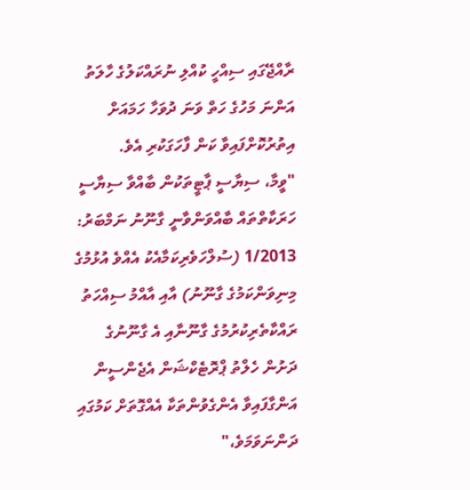ރާއްޖޭގައި ސިއްހީ ކުއްލި ނުރައްކަލުގެ ހާލަތު އަންނަ މަހުގެ ހަތް ވަނަ ދުވަހާ ހަމައަށް އިތުރުކޮށްފައިވާ ކަން ފާހަގަކުރި އެވެ.
"ވީމާ، ސިޔާސީ ޕާޓީތަކުން ބާއްވާ ސިޔާސީ ހަރަކާތްތައް ބާއްވަންވާނީ ގާނޫނު ނަމްބަރު: 1/2013 (ސުލްހަވެރިކަމާއެކު އެއްވެ އުޅުމުގެ މިނިވަންކަމުގެ ގާނޫނު) އާއި އާއްމު ސިއްހަތު ރައްކާތެރިކުރުމުގެ ގާނޫނާއި އެ ގާނޫނުގެ ދަށުން ހެލްތު ޕްރޮޓެކްޝަން އެޖެންސީން އަންގާފައިވާ އެންގެވުންތަކާ އެއްގޮތަށް ކަމުގައި ދަންނަވަމަވެ،"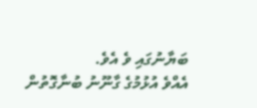ބަޔާނުގައި ވެ އެވެ.
އެއްވެ އުޅުމުގެ ގާނޫނު ބުނާގޮތުން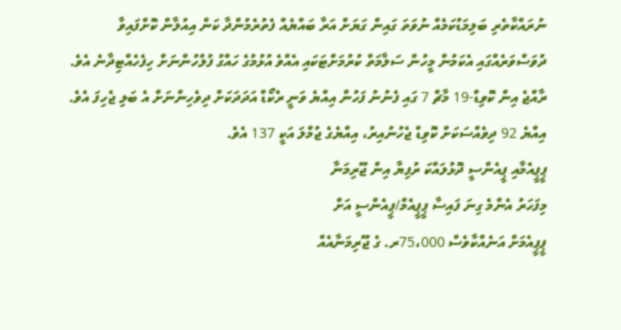ނުރައްކާތެރި ބަލިމަޑުކަމެއް ނުވަތަ ގައިން ގަޔަށް އަރާ ބައްޔެއް ފެތުރެމުންދާ ކަން އިއުލާން ކޮށްފައިވާ ދުވަސްވަރެއްގައި އެކަމުން މީހުން ސަލާމަތް ކުރުމަށްޓަކައި އެއްވެ އުޅުމުގެ ހައްގު ފުލުހުންނަށް ހިފެހެއްޓިދާނެ އެވެ.
ރާއްޖެ އިން ކޮވިޑް-19 މާޗް 7 ގައި ފެނުނު ފަހުން އިއްޔެ ވަނީ ރެކޯޑް އަދަދަކަށް ދިވެހިންނަށް އެ ބަލި ޖެހިފަ އެވެ. އިއްޔެ 92 ދިވެއްސަކަށް ކޮވިޑް ޖެހުނުއިރު، އިއްޔެގެ ޖުމްލަ އަކީ 137 އެވެ.
ޕީޕީއެމާއި ޕީއެންސީ ދޮޅުލައްކަ ރުފިޔާ އިން ޖޫރިމަނާ
މިފަހަރު އެންމެ ގިނަ ފައިސާ ޕީޕީއެމް/ޕީއެންސީ އަށް
ޕީޕީއެމަށް އަނެއްކާވެސް 75،000ރ. ގެ ޖޫރިމަނާއެއް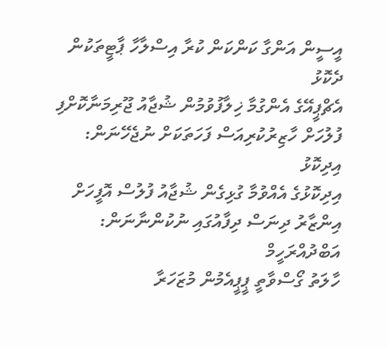އީސީން އަންގާ ކަންކަން ކުރާ އިސްލާހާ ޕާޓީތަކުން ދެކޮޅު
އެޗްޕީއޭގެ އެންގުމާ ޚިލާފުވުމުން ޝުޖާއު ޖޫރިމަނާކޮށްފި
ފުލުހަށް ހާޒިރުކުރިއަސް ފަހަތަކަށް ނުޖެހޭނަން: އިދިކޮޅު
އިދިކޮޅުގެ އެއްވުމާ ގުޅިގެން ޝުޖާއު ފުލުސް އޮފީހަށް
އިންޒާރު ދިނަސް ދިފާއުގައި ނުކުންނާނަން: އަބްދުއްރަހީމް
ހާލަތު ގޯސްވާތީ ޕީޕީއެމުން މުޒަހަރާ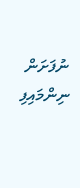ނުފަށަން ނިންމައިފި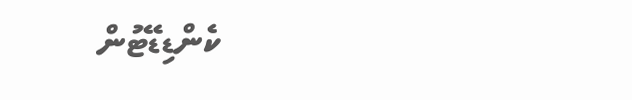ކެންޑިޑޭޓުން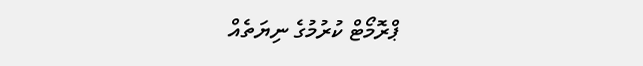ޕްރޮމޯޓް ކުރުމުގެ ނިޔަތެއް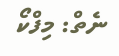ނެތް: މިފްކޯ